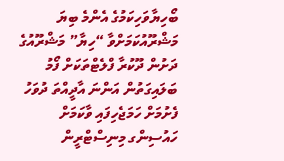ބޯހިޔާވަހިކަމުގެ އެންމެ ބިޔަ މަޝްރޫއުކަމަށްވާ “ހިޔާ” މަޝްރޫއުގެ ދަށުން ދޫކުރާ ފްލެޓްތަކަށް ފޯމު ބަލައިގަތުން އަންނަ އާދީއްތަ ދުވަހު ފެށުމަށް ހަމަޖެހިފައި ވާކަމަށް ހައުސިންގ މިނިސްޓްރީން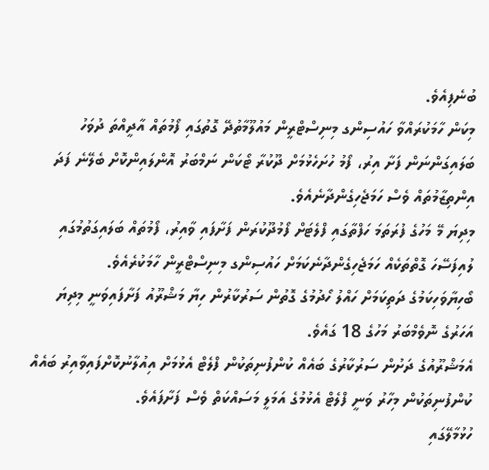ބުނެފިއެވެ.
މިކަން ހާމަކުރައްވާ ހައުސިންގ މިނިސްޓްރީން މައުލޫމާތުދޭ ގޮތުގައި ފޯމުތައް އާދީއްތަ ދުވަހު ބަލައިގަންނަން ފަށާ އިރު، ފޯމު ހުށަހެޅުމަށް ދޫކުރާ ޓޯކަން ނަމްބަރު އޮންލައިންކޮށް ބެލޭނެ ފަދަ އިންތިޒާމުތައް ވެސް ހަމަޖެހިގެންދާނެއެވެ.
މިދިޔަ މޭ މަހުގެ ފުރަތަމަ ހަފްތާގައި ފްލެޓަށް ފޯމުދޫކުރަން ފަށާފައި ވާއިރު، ފޯމުތައް ބަލައިގަތުމުގައި ލުއިފަސޭހަ ގޮތްތަކެއް ހަމަޖެހިގެންދާނެކަމަށް ހައުސިންގ މިނިސްޓްރީން ހާމަކުރެއެވެ.
ބޯހިޔާވަހިކަމުގެ ދަތިކަމަށް ހައްލު ހޯދުމުގެ ގޮތުން ސަރުކާރުން ހިޔާ މަޝްރޫއު ފަށާފައިވަނީ މިދިޔަ އަހަރުގެ ނޮވެމްބަރު މަހުގެ 18 ގައެވެ.
އެމަޝްރޫއުގެ ދަށުން ސަރުކާރުގެ ބައެއް ކުންފުނިތަކުން ފްލެޓް އެޅުމަށް އިއުލާނުކޮށްފައިވާއިރު ބައެއް ކުންފުނިތަކުން މިހާރު ވަނީ ފްލެޓް އެޅުމުގެ އަމަލީ މަސައްކަތް ވެސް ފަށާފައެވެ.
ހުޅުމާލޭގައި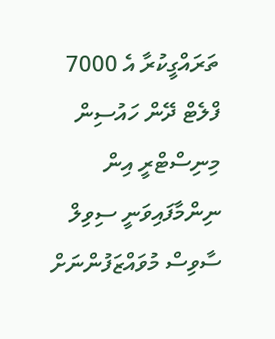ތަރައްގީކުރާ އެ 7000 ފްލެޓް ދޭން ހައުސިން މިނިސްޓްރީ އިން ނިންމާފައިވަނީ ސިވިލް ސާވިސް މުވައްޒަފުންނަށް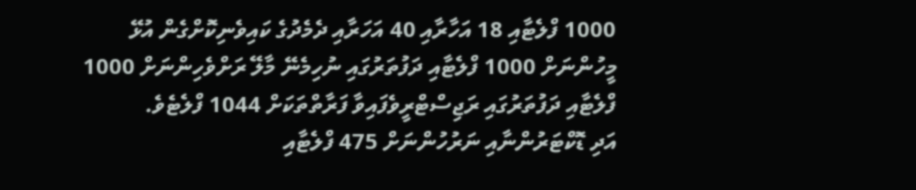1000 ފްލެޓާއި 18 އަހާރާއި 40 އަހަރާއި ދެމެދުގެ ކައިވެނިކޮށްގެން އުޅޭ މީހުންނަށް 1000 ފްލެޓާއި ދަފުތަރުގައި ނުހިމެނޭ މާލޭ ރަށްވެހިންނަށް 1000 ފްލެޓާއި ދަފުތަރުގައި ރަޖިސްޓްރީވެފައިވާ ފަރާތްތަކަށް 1044 ފްލެޓެވެ.
އަދި ޑޮކްޓަރުންނާއި ނަރުހުންނަށް 475 ފްލެޓާއި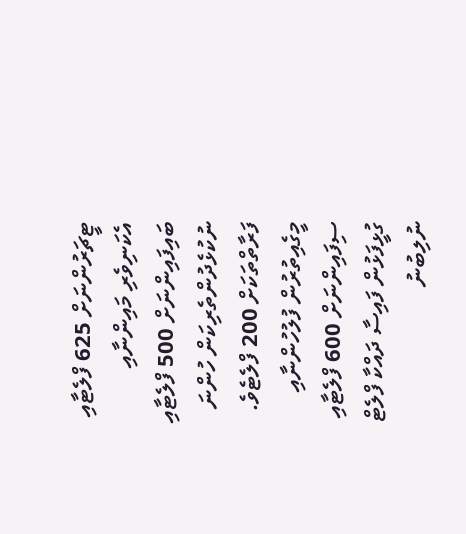ޓީޗަރުންނަށް 625 ފްލެޓާއި އެކަނިވެރި މައިންނާއި ބައިފައިންނަށް 500 ފްލެޓާއި ނުކުޅެދުންތެރިކަން ހުންނަ ފަރާތްތަކަށް 200 ފްލެޓެވެ. މީގެއިތުރުން ފުލުހުންނާއި ސިފައިންނަށް 600 ފްލެޓާއި ގުޅީފަޅުން ފައިސާ ދައްކާ ފްލެޓް ނުލިބުނު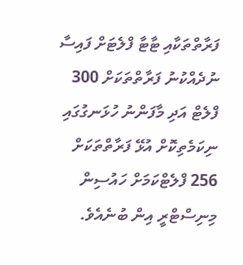ފަރާތްތަކާއި ޓާޓާ ފްލެޓަށް ފައިސާ ނުދެއްކުނު ފަރާތްތަކަށް 300 ފްލެޓް އަދި މާފަންނު ހުޅަނގުގައި ނިކަމެތިކޮށް އުޅޭ ފަރާތްތަކަށް 256 ފްލެޓްކަމަށް ހައުސިން މިނިސްޓްރީ އިން ބުނެއެވެ.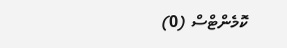ކޮމެންޓްސް (0)